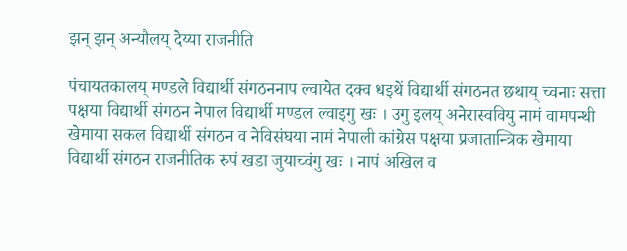झन् झन् अन्यौलय् देय्या राजनीति

पंचायतकालय् मण्डले विद्यार्थी संगठननाप ल्वायेत दक्व धइथें विद्यार्थी संगठनत छथाय् च्वनाः सत्ता पक्षया विद्यार्थी संगठन नेपाल विद्यार्थी मण्डल ल्वाइगु खः । उगु इलय् अनेरास्ववियु नामं वामपन्थी खेमाया सकल विद्यार्थी संगठन व नेविसंघया नामं नेपाली कांग्रेस पक्षया प्रजातान्त्रिक खेमाया विद्यार्थी संगठन राजनीतिक रुपं खडा जुयाच्वंगु खः । नापं अखिल व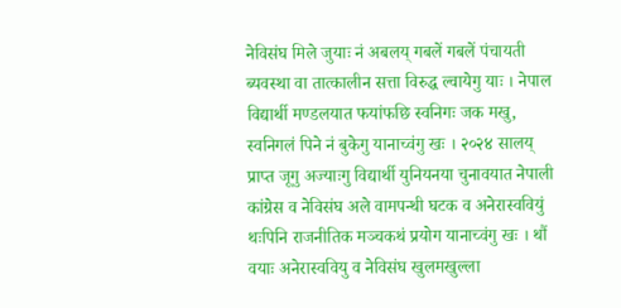नेविसंघ मिले जुयाः नं अबलय् गबलें गबलें पंचायती ब्यवस्था वा तात्कालीन सत्ता विरुद्ध ल्वायेगु याः । नेपाल विद्यार्थी मण्डलयात फयांफछि स्वनिगः जक मखु, स्वनिगलं पिने नं बुकेगु यानाच्वंगु खः । २०२४ सालय् प्राप्त जूगु अज्याःगु विद्यार्थी युनियनया चुनावयात नेपाली कांग्रेस व नेविसंघ अले वामपन्थी घटक व अनेरास्ववियुं थःपिनि राजनीतिक मञ्चकथं प्रयोग यानाच्वंगु खः । थौं वयाः अनेरास्ववियु व नेविसंघ खुलमखुल्ला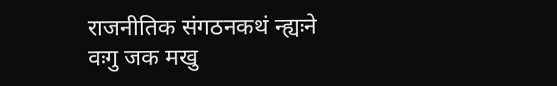राजनीतिक संगठनकथं न्ह्यःने वःगु जक मखु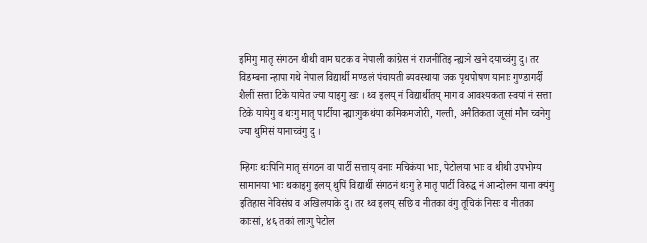इमिगु मातृ संगठन थीथी वाम घटक व नेपाली कांग्रेस नं राजनीतिइ न्ह्यःने खने दयाच्वंगु दु। तर विडम्बना न्हापा गथे नेपाल विद्यार्थी मण्डलं पंचायती ब्यवस्थाया जक पृथपोषण यानाः गुण्डागर्दी शैलीं सत्ता टिके यायेत ज्या याइगु खः । थ्व इलय् नं विद्यार्थीतय् माग व आवश्यकता स्वयां नं सत्ता टिके यायेगु व थःगु मातृ पार्टीया न्ह्याःगुकथंया कमिकमजोरी, गल्ती, अनैतिकता जूसां मौन च्वनेगु ज्या थुमिसं यानाच्वंगु दु ।

म्हिगः थःपिनि मातृ संगठन वा पार्टी सत्ताय् वनाः मचिकंया भाः, पेटोलया भाः व थीथी उपभोग्य सामानया भाः थकाइगु इलय् थुपिं विद्यार्थी संगठनं थःगु हे मातृ पार्टी विरुद्ध नं आन्दोलन याना क्यंगु इतिहास नेविसंघ व अखिलयाके दु। तर थ्व इलय् सछि व नीतका वंगु तूचिकं निसः व नीतका काःसां, ४६ तकां लाःगु पेटोल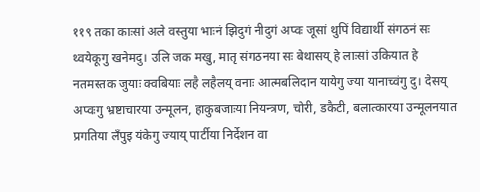११९ तका काःसां अले वस्तुया भाःनं झिदुगं नीदुगं अप्वः जूसां थुपिं विद्यार्थी संगठनं सः थ्वयेकूगु खनेमदु। उलि जक मखु, मातृ संगठनया सः बेथासय् हे लाःसां उकियात हे नतमस्तक जुयाः क्वबियाः लहै लहैलय् वनाः आत्मबलिदान यायेगु ज्या यानाच्वंगु दु। देसय् अप्वःगु भ्रष्टाचारया उन्मूलन, हाकुबजाःया नियन्त्रण, चोरी, डकैटी, बलात्कारया उन्मूलनयात प्रगतिया लँपुइ यंकेगु ज्याय् पार्टीया निर्देशन वा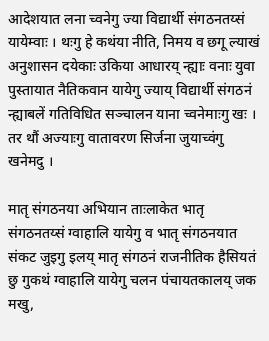आदेशयात लना च्वनेगु ज्या विद्यार्थी संगठनतय्सं यायेम्वाः । थःगु हे कथंया नीति, निमय व छगू ल्याखं अनुशासन दयेकाः उकिया आधारय् न्ह्याः वनाः युवा पुस्तायात नैतिकवान यायेगु ज्याय् विद्यार्थी संगठनं न्ह्याबलें गतिविधित सञ्चालन याना च्वनेमाःगु खः । तर थौं अज्याःगु वातावरण सिर्जना जुयाच्वंगु खनेमदु ।

मातृ संगठनया अभियान ताःलाकेत भातृ संगठनतय्सं ग्वाहालि यायेगु व भातृ संगठनयात संकट जुइगु इलय् मातृ संगठनं राजनीतिक हैसियतं छु गुकथं ग्वाहालि यायेगु चलन पंचायतकालय् जक मखु,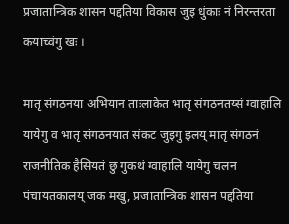प्रजातान्त्रिक शासन पद्दतिया विकास जुइ धुंकाः नं निरन्तरता कयाच्वंगु खः ।

मातृ संगठनया अभियान ताःलाकेत भातृ संगठनतय्सं ग्वाहालि यायेगु व भातृ संगठनयात संकट जुइगु इलय् मातृ संगठनं राजनीतिक हैसियतं छु गुकथं ग्वाहालि यायेगु चलन पंचायतकालय् जक मखु, प्रजातान्त्रिक शासन पद्दतिया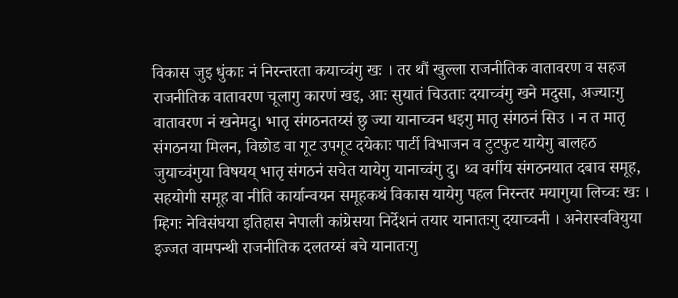विकास जुइ धुंकाः नं निरन्तरता कयाच्वंगु खः । तर थौं खुल्ला राजनीतिक वातावरण व सहज राजनीतिक वातावरण चूलागु कारणं खइ, आः सुयातं चिउताः दयाच्वंगु खने मदुसा, अज्याःगु वातावरण नं खनेमदु। भातृ संगठनतय्सं छु ज्या यानाच्वन धइगु मातृ संगठनं सिउ । न त मातृ संगठनया मिलन, विछोड वा गूट उपगूट दयेकाः पार्टी विभाजन व टुटफुट यायेगु बालहठ जुयाच्वंगुया विषयय् भातृ संगठनं सचेत यायेगु यानाच्वंगु दु। थ्व वर्गीय संगठनयात दबाव समूह, सहयोगी समूह वा नीति कार्यान्वयन समूहकथं विकास यायेगु पहल निरन्तर मयागुया लिच्वः खः । म्हिगः नेविसंघया इतिहास नेपाली कांग्रेसया निर्देशनं तयार यानातःगु दयाच्वनी । अनेरास्ववियुया इज्जत वामपन्थी राजनीतिक दलतय्सं बचे यानातःगु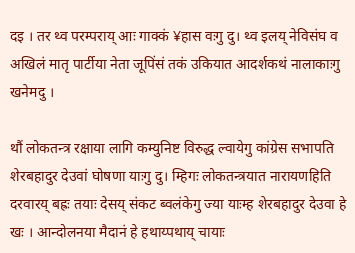दइ । तर थ्व परम्पराय् आः गाक्कं ¥हास वःगु दु। थ्व इलय् नेविसंघ व अखिलं मातृ पार्टीया नेता जूपिंसं तकं उकियात आदर्शकथं नालाकाःगु खनेमदु ।

थौं लोकतन्त्र रक्षाया लागि कम्युनिष्ट विरुद्ध ल्वायेगु कांग्रेस सभापति शेरबहादुर देउवां घोषणा याःगु दु। म्हिगः लोकतन्त्रयात नारायणहिति दरवारय् बह्रः तयाः देसय् संकट ब्वलंकेगु ज्या याःम्ह शेरबहादुर देउवा हे खः । आन्दोलनया मैदानं हे हथाय्पथाय् चायाः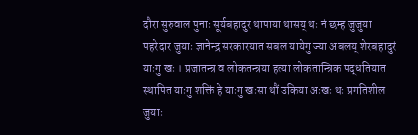दौरा सुरुवाल पुनाः सूर्यबहादुर थापाया थासय् थः नं छम्ह जुजुया पहरेदार जुयाः ज्ञानेन्द्र सरकारयात सबल यायेगु ज्या अबलय् शेरबहादुरं याःगु खः । प्रजातन्त्र व लोकतन्त्रया हत्या लोकतान्त्रिक पद्धतियात स्थापित याःगु शक्तिं हे याःगु खःसा थौं उकिया अःखः थः प्रगतिशील जुयाः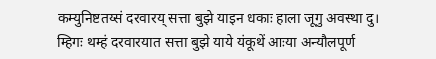कम्युनिष्टतय्सं दरवारय् सत्ता बुझे याइन धकाः हाला जूगु अवस्था दु। म्हिगः थम्हं दरवारयात सत्ता बुझे याये यंकूथें आःया अन्यौलपूर्ण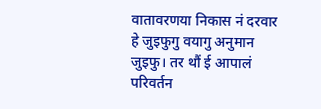वातावरणया निकास नं दरवार हे जुइफुगु वयागु अनुमान जुइफु। तर थौं ई आपालं परिवर्तन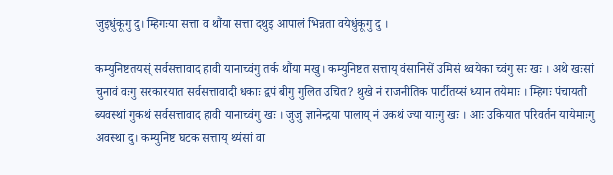जुइधुंकूगु दु। म्हिगःया सत्ता व थौंया सत्ता दथुइ आपालं भिन्नता वयेधुंकूगु दु ।

कम्युनिष्टतयस्ं सर्वसत्तावाद हावी यानाच्वंगु तर्क थौंया मखु। कम्युनिष्टत सत्ताय् वंसानिसें उमिसं थ्वयेका च्वंगु सः खः । अथे खःसां चुनावं वःगु सरकारयात सर्वसत्तावादी धकाः द्वपं बीगु गुलित उचित? थुखे नं राजनीतिक पार्टीतय्सं ध्यान तयेमाः । म्हिगः पंचायती ब्यवस्थां गुकथं सर्वसत्तावाद हावी यानाच्वंगु खः । जुजु ज्ञानेन्द्रया पालाय् नं उकथं ज्या याःगु खः । आः उकियात परिवर्तन यायेमाःगु अवस्था दु। कम्युनिष्ट घटक सत्ताय् थ्यंसां वा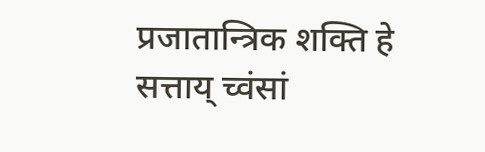प्रजातान्त्रिक शक्ति हे सत्ताय् च्वंसां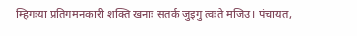म्हिगःया प्रतिगमनकारी शक्ति खनाः सतर्क जुइगु त्वःते मजिउ। पंचायत,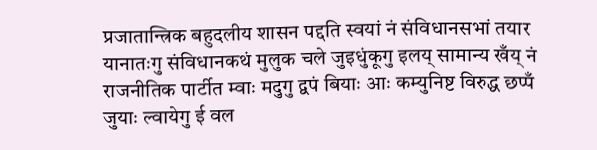प्रजातान्त्रिक बहुदलीय शासन पद्दति स्वयां नं संविधानसभां तयार यानातःगु संविधानकथं मुलुक चले जुइधुंकूगु इलय् सामान्य खँय् नं राजनीतिक पार्टीत म्वाः मदुगु द्वपं बियाः आः कम्युनिष्ट विरुद्ध छप्पँ जुयाः ल्वायेगु ई वल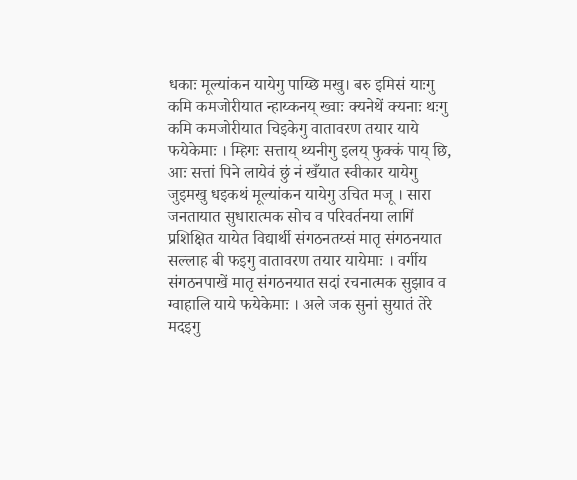धकाः मूल्यांकन यायेगु पाय्छि मखु। बरु इमिसं याःगु कमि कमजोरीयात न्हाय्कनय् ख्वाः क्यनेथें क्यनाः थःगु कमि कमजोरीयात चिइकेगु वातावरण तयार याये फयेकेमाः । म्हिगः सत्ताय् थ्यनीगु इलय् फुक्कं पाय् छि, आः सत्तां पिने लायेवं छुं नं खँयात स्वीकार यायेगु जुइमखु धइकथं मूल्यांकन यायेगु उचित मजू । सारा जनतायात सुधारात्मक सोच व परिवर्तनया लागिं प्रशिक्षित यायेत विद्यार्थी संगठनतय्सं मातृ संगठनयात सल्लाह बी फइगु वातावरण तयार यायेमाः । वर्गीय संगठनपाखें मातृ संगठनयात सदां रचनात्मक सुझाव व ग्वाहालि याये फयेकेमाः । अले जक सुनां सुयातं तेरे मदइगु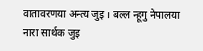वातावरणया अन्त्य जुइ । बल्ल न्हूगु नेपालया नारा सार्थक जुइ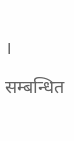।

सम्बन्धित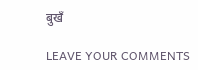बुखँ

LEAVE YOUR COMMENTS